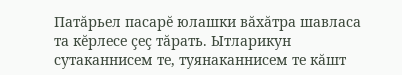Патăрьел пасарĕ юлашки вăхăтра шавласа та кĕрлесе çеç тăрать. Ытларикун сутаканнисем те, туянаканнисем те кăшт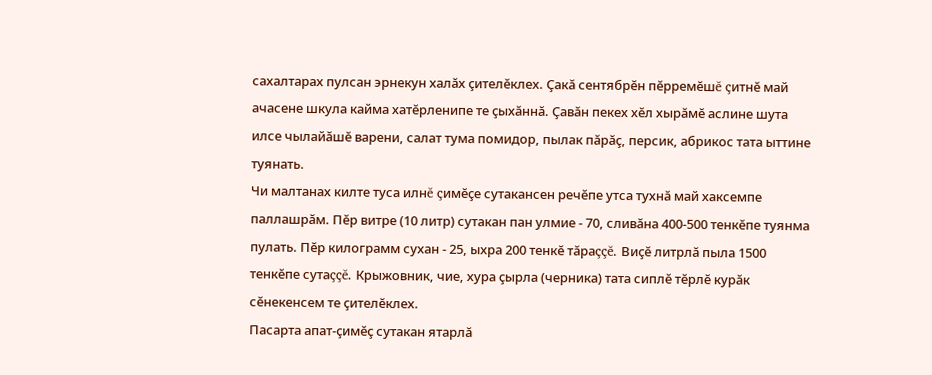сахалтарах пулсан эрнекун халăх çителĕклех. Çакă сентябрĕн пĕрремĕшĕ çитнĕ май ачасене шкула кайма хатĕрленипе те çыхăннă. Çавăн пекех хĕл хырăмĕ аслине шута илсе чылайăшĕ варени, салат тума помидор, пылак пăрăç, персик, абрикос тата ыттине туянать.
Чи малтанах килте туса илнĕ çимĕçе сутакансен речĕпе утса тухнă май хаксемпе паллашрăм. Пĕр витре (10 литр) сутакан пан улмие - 70, сливăна 400-500 тенкĕпе туянма пулать. Пĕр килограмм сухан - 25, ыхра 200 тенкĕ тăраççĕ. Виçĕ литрлă пыла 1500 тенкĕпе сутаççĕ. Крыжовник, чие, хура çырла (черника) тата сиплĕ тĕрлĕ курăк сĕнекенсем те çителĕклех.
Пасарта апат-çимĕç сутакан ятарлă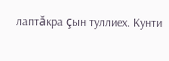лаптăкра çын туллиех. Кунти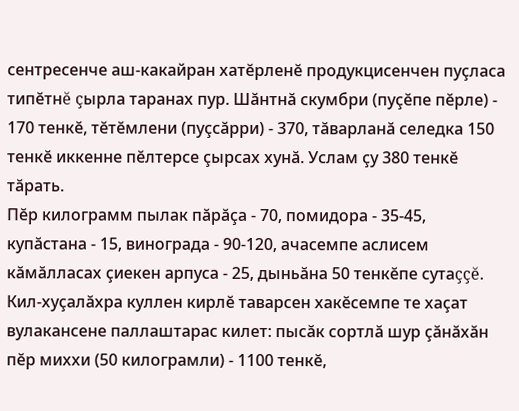сентресенче аш-какайран хатĕрленĕ продукцисенчен пуçласа типĕтнĕ çырла таранах пур. Шăнтнă скумбри (пуçĕпе пĕрле) - 170 тенкĕ, тĕтĕмлени (пуçсăрри) - 370, тăварланă селедка 150 тенкĕ иккенне пĕлтерсе çырсах хунă. Услам çу 380 тенкĕ тăрать.
Пĕр килограмм пылак пăрăçа - 70, помидора - 35-45, купăстана - 15, винограда - 90-120, ачасемпе аслисем кăмăлласах çиекен арпуса - 25, дыньăна 50 тенкĕпе сутаççĕ.
Кил-хуçалăхра куллен кирлĕ таварсен хакĕсемпе те хаçат вулакансене паллаштарас килет: пысăк сортлă шур çăнăхăн пĕр миххи (50 килограмли) - 1100 тенкĕ,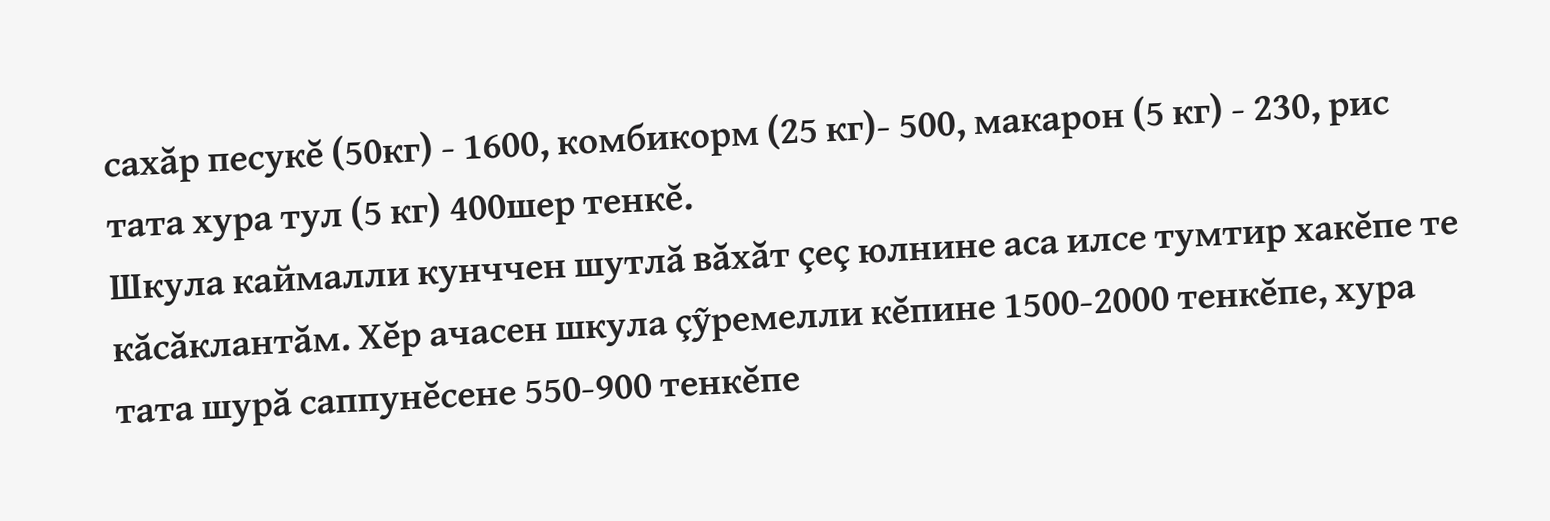сахăр песукĕ (50кг) - 1600, комбикорм (25 кг)- 500, макарон (5 кг) - 230, рис тата хура тул (5 кг) 400шер тенкĕ.
Шкула каймалли кунччен шутлă вăхăт çеç юлнине аса илсе тумтир хакĕпе те кăсăклантăм. Хĕр ачасен шкула çỹремелли кĕпине 1500-2000 тенкĕпе, хура тата шурă саппунĕсене 550-900 тенкĕпе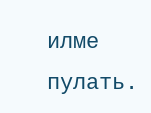илме пулать.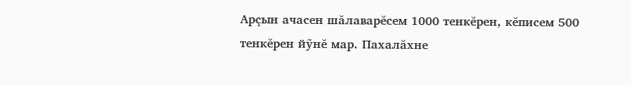Арçын ачасен шăлаварĕсем 1000 тенкĕрен, кĕписем 500 тенкĕрен йỹнĕ мар. Пахалăхне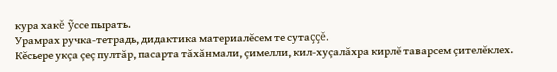кура хакĕ ỹссе пырать.
Урамрах ручка-тетрадь, дидактика материалĕсем те сутаççĕ.
Кĕсьере укçа çеç пултăр, пасарта тăхăнмали, çимелли, кил-хуçалăхра кирлĕ таварсем çителĕклех.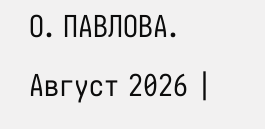О. ПАВЛОВА.
Август 2026 |